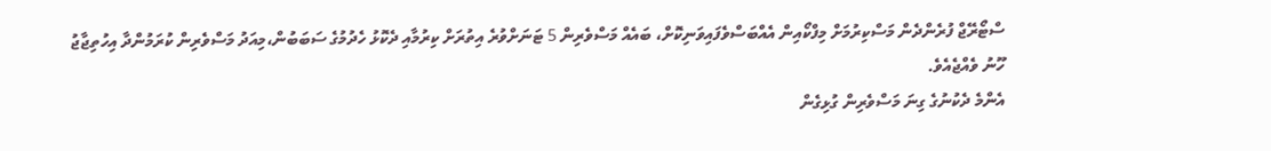ސްޓޯރޭޖް ފުރެންދެން މަސްކިރުމަށް މިފްކޯއިން އެއްބަސްވެފައިވަނިކޮށް، ބައެއް މަސްވެރިން 5 ޓަނަށްވުރެ އިތުރަށް ކިރުމާއި ދެކޮޅު ހެދުމުގެ ސަބަބުން،މިއަދު މަސްވެރިން ކުރަމުންދާ އިހުތިޖާޖު ހޫނު ވެއްޖެއެވެ.
އެންމެ ދެކުނުގެ ގިނަ މަސްވެރިން ގުޅިގެން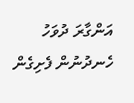އަންގާރަ ދުވަހު ހެނދުނުން ފެށިގެން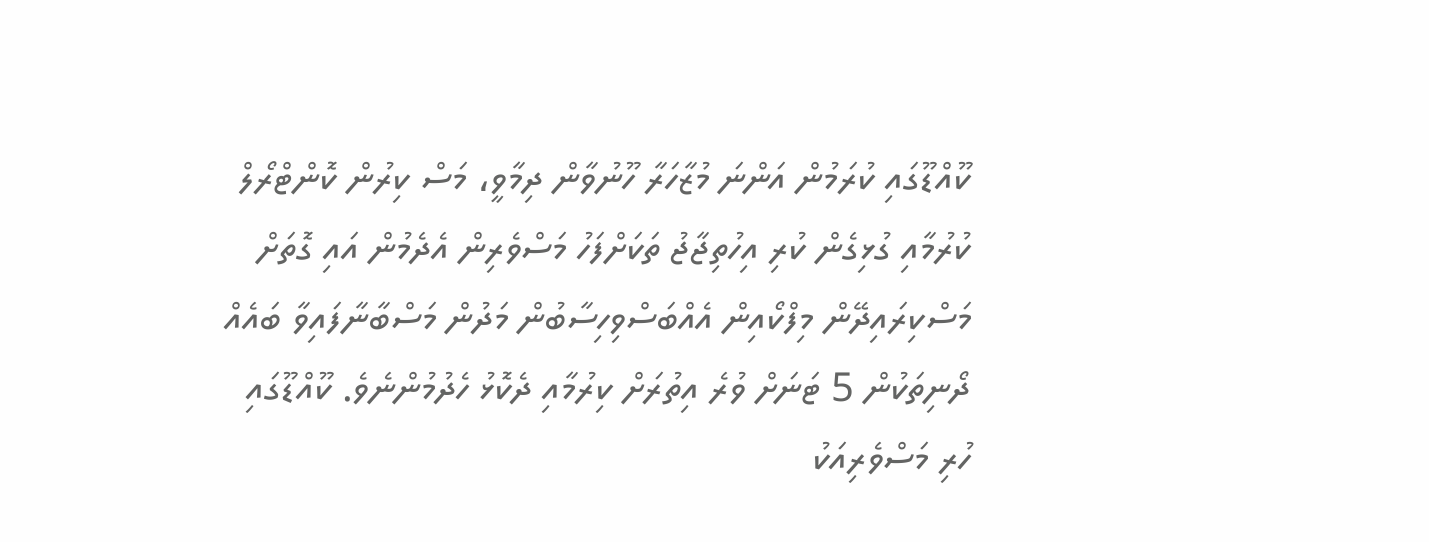ކޫއްޑޫގައި ކުރަމުން އަންނަ މުޒާހަރާ ހޫނުވާން ދިމާވީ، މަސް ކިރުން ކޮންޓްރޯލް ކުރުމާއި ގުޅިގެން ކުރި އިހުތިޖާޖު ތަކަށްފަހު މަސްވެރިން އެދެމުން އައި ގޮތަށް މަސްކިރައިދޭން މިފްކޯއިން އެއްބަސްވިހިސާބުން މަދުން މަސްބާނާފައިވާ ބައެއް ދޯނިތަކުން 5 ޓަނަށް ވުރެ އިތުރަށް ކިރުމާއި ދެކޮޅު ހެދުމުންނެވެ. ކޫއްޑޫގައި ހުރި މަސްވެރިއަކު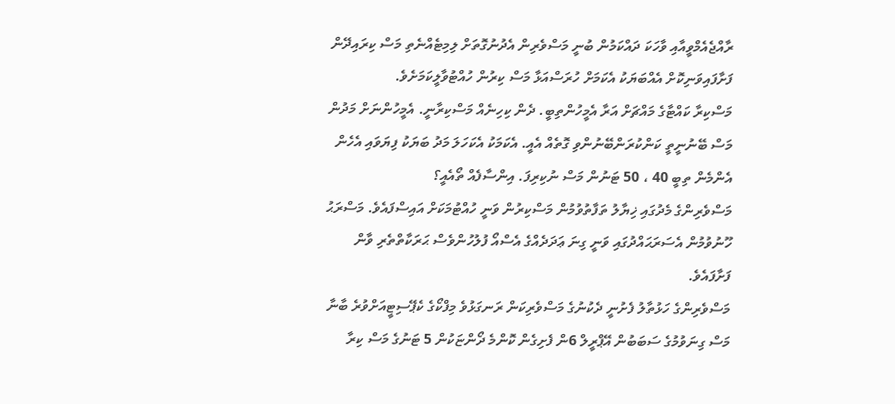ރާއްޖެއެމްވީއާއި ވާހަކަ ދައްކަމުން ބުނީ މަސްވެރިން އެދުނުގޮތަށް ލިމިޓެއްނެތި މަސް ކިރައިދޭން ފަށާފައިވަނިކޮށް އެއްބަޔަކު އެކަމަށް ހުރަސްއަޅާ މަސް ކިރުން ހުއްޓުވާލީކަމަށެވެ.
މަސްކިރާ ކައްޓާގެ މައްޗަށް އަރާ އެމީހުންތިބީ. ދެން ކިހިނެއް މަސްކިރާނީ. އެމީހުންނަށް މަދުން މަސް ބޭނުނީތީ ކަންކުރަންބޭނުންވި ގޮތެއް އެއީ. އެކަމަކު އެކަހަލަ މަދު ބަޔަކު ފިޔަވައި އެހެން އެންމެން ތިބީ 40 ، 50 ޓަނުން މަސް ނުކިރިފަ. އިންސާފެއް ތޯއެއީ؟
މަސްވެރިންގެ މެދުގައި ޚިޔާލު ތަފާތުވުމުން މަސްކިރުން ވަނީ ހުއްޓުމަކަށް އައިސްފައެވެ. މަސްރަޙު ހޫނުވުމުން އެސަރަޙައްދުގައި ވަނީ ގިނަ ޢަދަދެއްގެ އެސްއޯ ފުލުހުންވެސް ޙަރަކާތްތެރި ވާން ފަށާފައެވެ.
މަސްވެރިންގެ ހަޅުތާލު ފެށުނީ ދެކުނުގެ މަސްވެރިކަން ރަނގަޅުވެ މިފްކޯގެ ކެޕޭސިޓީއަށްވުރެ ބާނާ މަސް ގިނަވުމުގެ ސަބަބުން އޭޕްރީލް 6ން ފެށިގެން ކޮންމެ ދޯންޏަކުން 5 ޓަނުގެ މަސް ކިރާ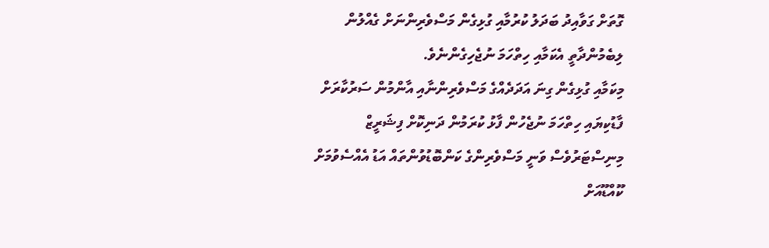ގޮތަށް ގަވާއިދު ބަދަލު ކުރުމާއި ގުޅިގެން މަސްވެރިންނަށް ގެއްލުން ލިބެމުންދާތީ އެކަމާއި ހިތްހަމަ ނުޖެހިގެންނެވެ.
މިކަމާއި ގުޅިގެން ގިނަ އަދަދެއްގެ މަސްވެރިންނާއި އާންމުން ސަރުކާރަށް ފާޑުކިޔައި ހިތްހަމަ ނުޖެހުން ފާޅު ކުރަމުން ދަނިކޮށް ފިޝަރީޒް މިނިސްޓަރުވެސް ވަނީ މަސްވެރިންގެ ކަންބޮޑުވުންތައް އަޑު އެއްސެވުމަށް ކޫއްޑޫއަށް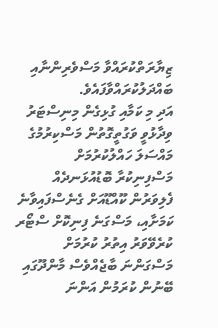ޒިޔާރަތްކުރައްވާ މަސްވެރިންނާއި ބައްދަލުކުރައްވާފައެވެ.
އަދި މި ކަމާއި ގުޅިގެން މިނިސްޓަރު ވިދާޅުވީ ވަގުތީގޮތުން މަސްކިރުމުގެ މައްސަލަ ހައްލުކުރުމަށް މަސްފިނިކުރާ ބޮޑުއުޅަނދެއް ފެލިވަރުން ކޫއްޑޫއަށް ގެނެސްފައިވާނެ ކަމަށާއި، މަސްގަނެ ފިނިކޮށް ސްޓޯރ ކުރެވޭވަރު އިތުރު ކުރުމަށް މަސްގަންނަ ބާޖެއްވެސް މާންދޫގައި ބޭނުން ކުރަމުން އަންނަ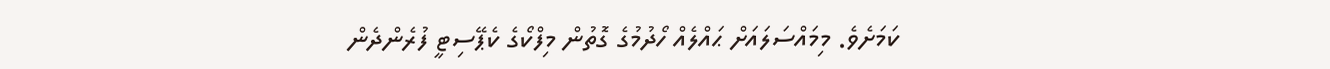ކަމަށެވެ. މިމައްސަލައަށް ޙައްލެއް ހޯދުމުގެ ގޮތުން މިފްކޯގެ ކެޕޭސިޓީ ފުރެންދެން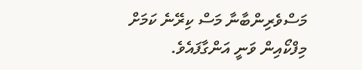މަސްވެރިންބާނާ މަސް ކިރޭނެ ކަމަށް މިފްކޯއިން ވަނީ އަންގާފައެވެ.